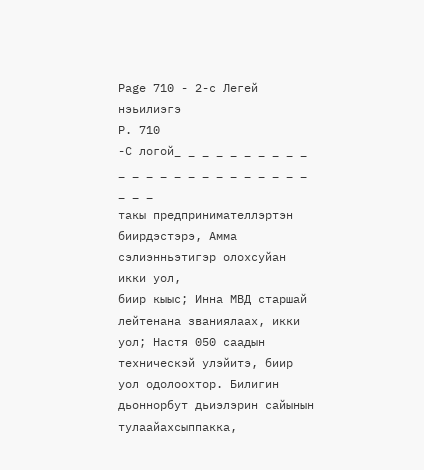Page 710 - 2-с Легей нэьилиэгэ
P. 710
-С логой_ _ _ _ _ _ _ _ _ _ _ _ _ _ _ _ _ _ _ _ _ _ _ _ _ _ _
такы предпринимателлэртэн биирдэстэрэ, Амма сэлиэнньэтигэр олохсуйан икки уол,
биир кыыс; Инна МВД старшай лейтенана званиялаах, икки уол; Настя 050 саадын
техническэй улэйитэ, биир уол одолоохтор. Билигин дьоннорбут дьиэлэрин сайынын
тулаайахсыппакка,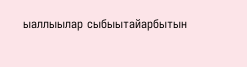ыаллыылар сыбыытайарбытын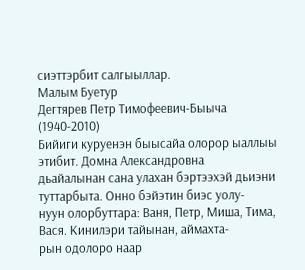сиэттэрбит салгыыллар.
Малым Буетур
Дегтярев Петр Тимофеевич-Быыча
(1940-2010)
Бийиги куруенэн быысайа олорор ыаллыы этибит. Домна Александровна
дьайалынан сана улахан бэртээхэй дьиэни туттарбыта. Онно бэйэтин биэс уолу-
нуун олорбуттара: Ваня, Петр, Миша, Тима, Вася. Кинилэри тайынан, аймахта-
рын одолоро наар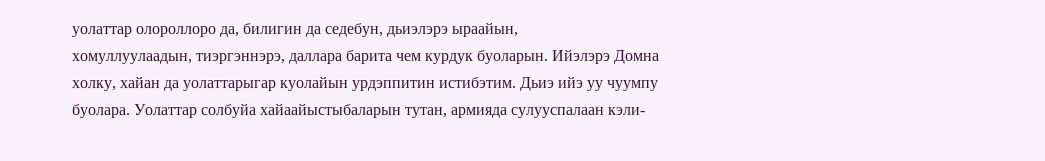уолаттар олороллоро да, билигин да седебун, дьиэлэрэ ыраайын,
хомуллуулаадын, тиэргэннэрэ, даллара барита чем курдук буоларын. Ийэлэрэ Домна
холку, хайан да уолаттарыгар куолайын урдэппитин истибэтим. Дьиэ ийэ уу чуумпу
буолара. Уолаттар солбуйа хайаайыстыбаларын тутан, армияда сулууспалаан кэли-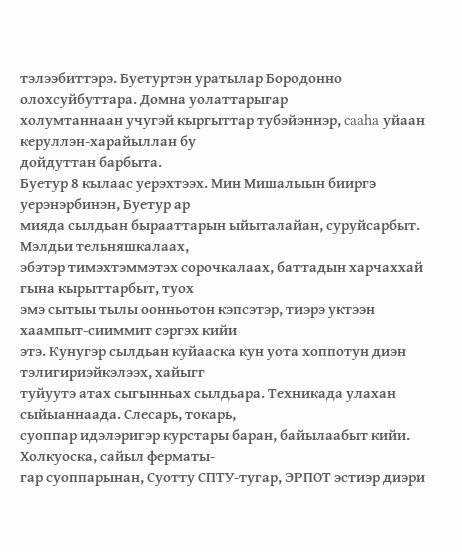тэлээбиттэрэ. Буетуртэн уратылар Бородонно олохсуйбуттара. Домна уолаттарыгар
холумтаннаан учугэй кыргыттар тубэйэннэр, caaha уйаан керуллэн-харайыллан бу
дойдуттан барбыта.
Буетур 8 кылаас уерэхтээх. Мин Мишалыын бииргэ уерэнэрбинэн, Буетур ар
мияда сылдьан бырааттарын ыйыталайан, суруйсарбыт. Мэлдьи тельняшкалаах,
эбэтэр тимэхтэммэтэх сорочкалаах, баттадын харчаххай гына кырыттарбыт, туох
эмэ сытыы тылы оонньотон кэпсэтэр, тиэрэ уктээн хаампыт-сииммит сэргэх кийи
этэ. Кунугэр сылдьан куйааска кун уота хоппотун диэн тэлигириэйкэлээх, хайыгг
туйуутэ атах сыгынньах сылдьара. Техникада улахан сыйыаннаада. Слесарь, токарь,
суоппар идэлэригэр курстары баран, байылаабыт кийи. Холкуоска, сайыл ферматы-
гар суоппарынан, Суотту СПТУ-тугар, ЭРПОТ эстиэр диэри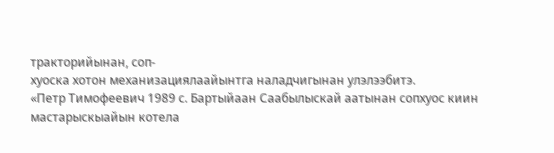тракторийынан, соп-
хуоска хотон механизациялаайынтга наладчигынан улэлээбитэ.
«Петр Тимофеевич 1989 с. Бартыйаан Саабылыскай аатынан сопхуос киин
мастарыскыайын котела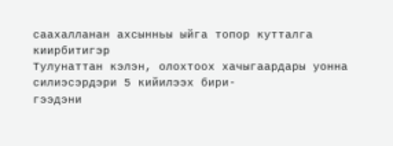саахалланан ахсынньы ыйга топор кутталга киирбитигэр
Тулунаттан кэлэн, олохтоох хачыгаардары уонна силиэсэрдэри 5 кийилээх бири-
гээдэни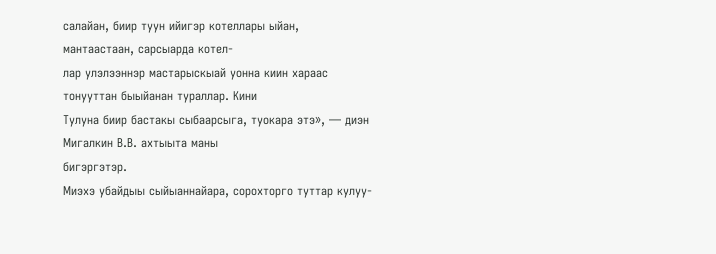салайан, биир туун ийигэр котеллары ыйан, мантаастаан, сарсыарда котел-
лар улэлээннэр мастарыскыай уонна киин хараас тонууттан быыйанан тураллар. Кини
Тулуна биир бастакы сыбаарсыга, туокара этэ», — диэн Мигалкин В.В. ахтыыта маны
бигэргэтэр.
Миэхэ убайдыы сыйыаннайара, сорохторго туттар кулуу-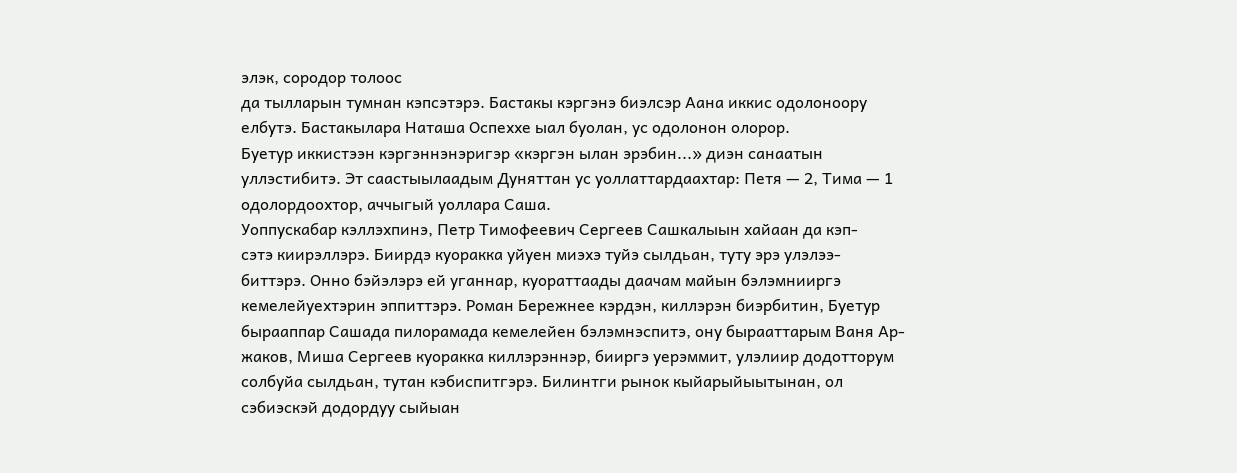элэк, сородор толоос
да тылларын тумнан кэпсэтэрэ. Бастакы кэргэнэ биэлсэр Аана иккис одолоноору
елбутэ. Бастакылара Наташа Оспеххе ыал буолан, ус одолонон олорор.
Буетур иккистээн кэргэннэнэригэр «кэргэн ылан эрэбин...» диэн санаатын
уллэстибитэ. Эт саастыылаадым Дуняттан ус уоллаттардаахтар: Петя — 2, Тима — 1
одолордоохтор, аччыгый уоллара Саша.
Уоппускабар кэллэхпинэ, Петр Тимофеевич Сергеев Сашкалыын хайаан да кэп-
сэтэ киирэллэрэ. Биирдэ куоракка уйуен миэхэ туйэ сылдьан, туту эрэ улэлээ-
биттэрэ. Онно бэйэлэрэ ей уганнар, куораттаады даачам майын бэлэмнииргэ
кемелейуехтэрин эппиттэрэ. Роман Бережнее кэрдэн, киллэрэн биэрбитин, Буетур
бырааппар Сашада пилорамада кемелейен бэлэмнэспитэ, ону бырааттарым Ваня Ар-
жаков, Миша Сергеев куоракка киллэрэннэр, бииргэ уерэммит, улэлиир додотторум
солбуйа сылдьан, тутан кэбиспитгэрэ. Билинтги рынок кыйарыйыытынан, ол
сэбиэскэй додордуу сыйыан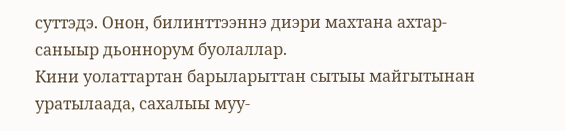суттэдэ. Онон, билинттээннэ диэри махтана ахтар-
саныыр дьоннорум буолаллар.
Кини уолаттартан барыларыттан сытыы майгытынан уратылаада, сахалыы муу-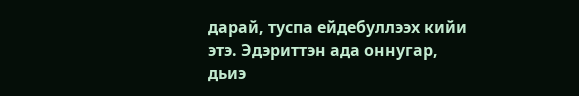дарай, туспа ейдебуллээх кийи этэ. Эдэриттэн ада оннугар, дьиэ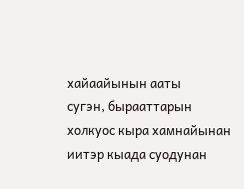хайаайынын ааты
сугэн, бырааттарын холкуос кыра хамнайынан иитэр кыада суодунан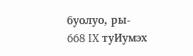буолуо, ры-
668 IX туИумэх